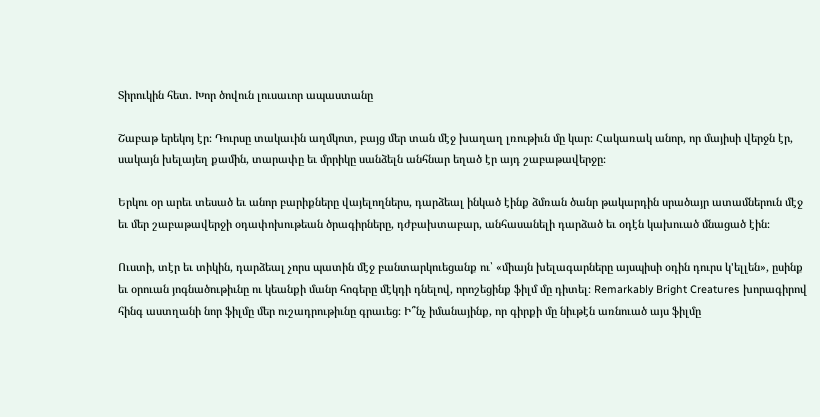Տիրուկին հետ. Խոր ծովուն լուսաւոր ապաստանը

Շաբաթ երեկոյ էր։ Դուրսը տակաւին աղմկոտ, բայց մեր տան մէջ խաղաղ լռութիւն մը կար։ Հակառակ անոր, որ մայիսի վերջն էր, սակայն խելայեղ քամին, տարափը եւ մրրիկը սանձելն անհնար եղած էր այդ շաբաթավերջը։

Երկու օր արեւ տեսած եւ անոր բարիքները վայելողներս, դարձեալ ինկած էինք ձմռան ծանր թակարդին սրածայր ատամներուն մէջ եւ մեր շաբաթավերջի օդափոխութեան ծրագիրները, դժբախտաբար, անհասանելի դարձած եւ օդէն կախուած մնացած էին։

Ուստի, տէր եւ տիկին, դարձեալ չորս պատին մէջ բանտարկուեցանք ու՝ «միայն խելագարները այսպիսի օդին դուրս կ'ելլեն», ըսինք եւ օրուան յոգնածութիւնը ու կեանքի մանր հոգերը մէկդի դնելով, որոշեցինք ֆիլմ մը դիտել։ Remarkably Bright Creatures խորագիրով հինգ աստղանի նոր ֆիլմը մեր ուշադրութիւնը գրաւեց։ Ի՞նչ իմանայինք, որ գիրքի մը նիւթէն առնուած այս ֆիլմը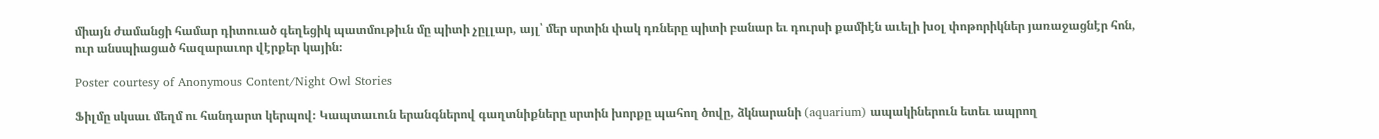միայն ժամանցի համար դիտուած գեղեցիկ պատմութիւն մը պիտի չըլլար, այլ՝ մեր սրտին փակ դռները պիտի բանար եւ դուրսի քամիէն աւելի խօլ փոթորիկներ յառաջացնէր հոն, ուր անսպիացած հազարաւոր վէրքեր կային։

Poster courtesy of Anonymous Content/Night Owl Stories

Ֆիլմը սկսաւ մեղմ ու հանդարտ կերպով։ Կապտաւուն երանգներով գաղտնիքները սրտին խորքը պահող ծովը, ձկնարանի (aquarium) ապակիներուն ետեւ ապրող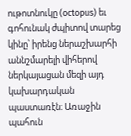ութոտնուկը (octopus) եւ գոհունակ ժպիտով տարեց կինը՝ իրենց ներաշխարհի աննշմարելի վիհերով ներկայացան մեզի այդ կախարդական պաստառէն։ Առաջին պահուն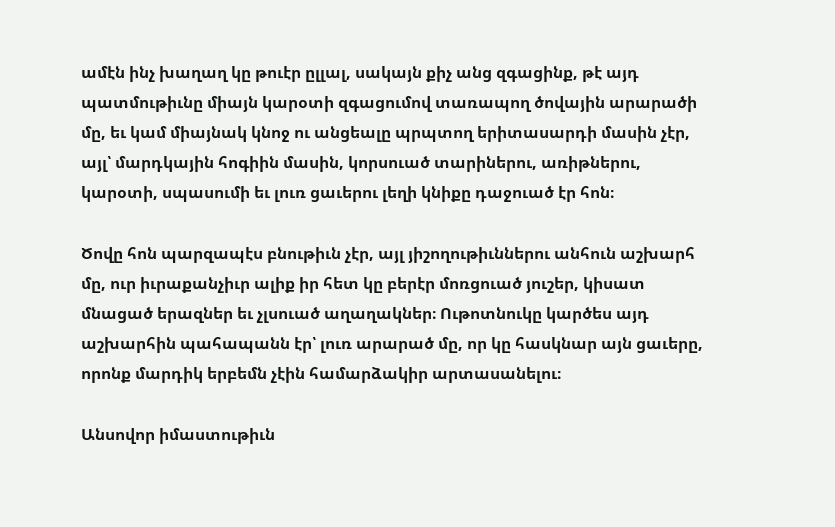ամէն ինչ խաղաղ կը թուէր ըլլալ, սակայն քիչ անց զգացինք, թէ այդ պատմութիւնը միայն կարօտի զգացումով տառապող ծովային արարածի մը, եւ կամ միայնակ կնոջ ու անցեալը պրպտող երիտասարդի մասին չէր, այլ՝ մարդկային հոգիին մասին, կորսուած տարիներու, առիթներու, կարօտի, սպասումի եւ լուռ ցաւերու լեղի կնիքը դաջուած էր հոն։

Ծովը հոն պարզապէս բնութիւն չէր, այլ յիշողութիւններու անհուն աշխարհ մը, ուր իւրաքանչիւր ալիք իր հետ կը բերէր մոռցուած յուշեր, կիսատ մնացած երազներ եւ չլսուած աղաղակներ։ Ութոտնուկը կարծես այդ աշխարհին պահապանն էր՝ լուռ արարած մը, որ կը հասկնար այն ցաւերը, որոնք մարդիկ երբեմն չէին համարձակիր արտասանելու։

Անսովոր իմաստութիւն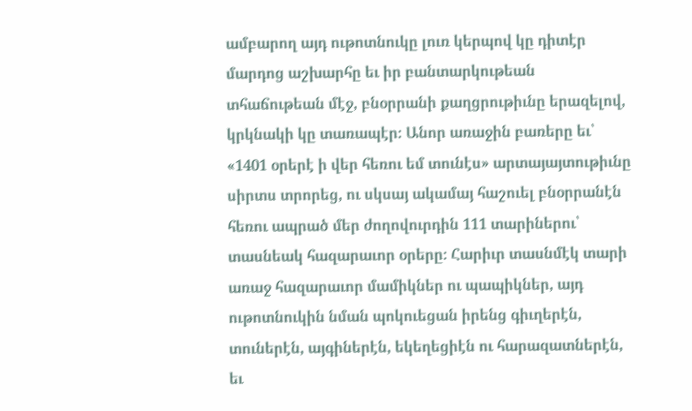ամբարող այդ ութոտնուկը լուռ կերպով կը դիտէր մարդոց աշխարհը եւ իր բանտարկութեան տհաճութեան մէջ, բնօրրանի քաղցրութիւնը երազելով, կրկնակի կը տառապէր։ Անոր առաջին բառերը եւ՝ «1401 օրերէ ի վեր հեռու եմ տունէս» արտայայտութիւնը սիրտս տրորեց, ու սկսայ ակամայ հաշուել բնօրրանէն հեռու ապրած մեր ժողովուրդին 111 տարիներու՝ տասնեակ հազարաւոր օրերը։ Հարիւր տասնմէկ տարի առաջ հազարաւոր մամիկներ ու պապիկներ, այդ ութոտնուկին նման պոկուեցան իրենց գիւղերէն, տուներէն, այգիներէն, եկեղեցիէն ու հարազատներէն, եւ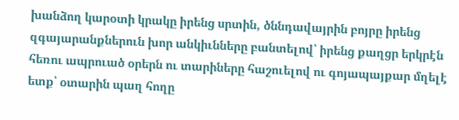խանձող կարօտի կրակը իրենց սրտին, ծննդավայրին բոյրը իրենց զգայարանքներուն խոր անկիւնները բանտելով՝ իրենց քաղցր երկրէն հեռու ապրուած օրերն ու տարիները հաշուելով ու գոյապայքար մղելէ ետք՝ օտարին պաղ հողը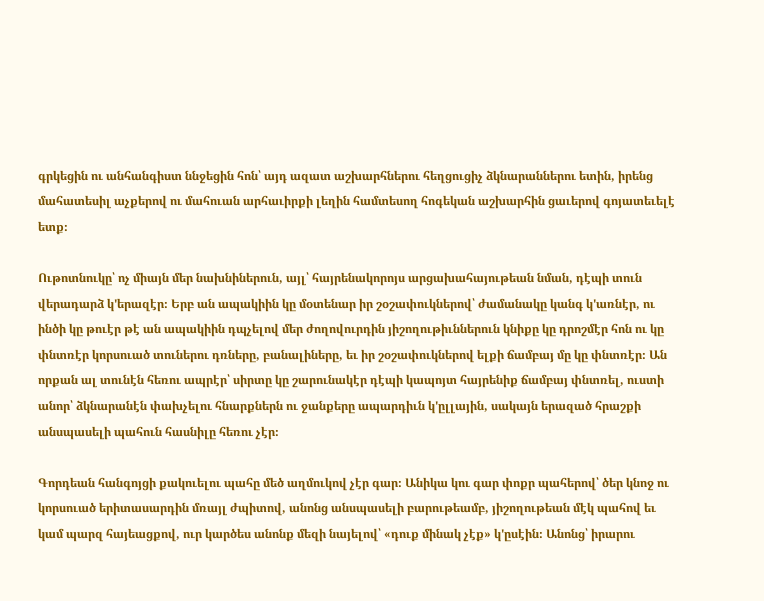գրկեցին ու անհանգիստ ննջեցին հոն՝ այդ ազատ աշխարհներու հեղցուցիչ ձկնարաններու ետին, իրենց մահատեսիլ աչքերով ու մահուան արհաւիրքի լեղին համտեսող հոգեկան աշխարհին ցաւերով գոյատեւելէ ետք։

Ութոտնուկը՝ ոչ միայն մեր նախնիներուն, այլ՝ հայրենակորոյս արցախահայութեան նման, դէպի տուն վերադարձ կ'երազէր։ Երբ ան ապակիին կը մօտենար իր շօշափուկներով՝ ժամանակը կանգ կ'առնէր, ու ինծի կը թուէր թէ ան ապակիին դպչելով մեր ժողովուրդին յիշողութիւններուն կնիքը կը դրոշմէր հոն ու կը փնտռէր կորսուած տուներու դռները, բանալիները, եւ իր շօշափուկներով ելքի ճամբայ մը կը փնտռէր։ Ան որքան ալ տունէն հեռու ապրէր՝ սիրտը կը շարունակէր դէպի կապոյտ հայրենիք ճամբայ փնտռել, ուստի անոր՝ ձկնարանէն փախչելու հնարքներն ու ջանքերը ապարդիւն կ'ըլլային, սակայն երազած հրաշքի անսպասելի պահուն հասնիլը հեռու չէր։

Գորդեան հանգոյցի քակուելու պահը մեծ աղմուկով չէր գար։ Անիկա կու գար փոքր պահերով՝ ծեր կնոջ ու կորսուած երիտասարդին մռայլ ժպիտով, անոնց անսպասելի բարութեամբ, յիշողութեան մէկ պահով եւ կամ պարզ հայեացքով, ուր կարծես անոնք մեզի նայելով՝ «դուք մինակ չէք» կ'ըսէին։ Անոնց՝ իրարու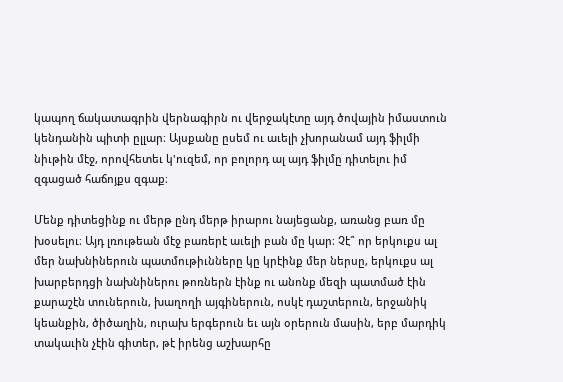կապող ճակատագրին վերնագիրն ու վերջակէտը այդ ծովային իմաստուն կենդանին պիտի ըլլար։ Այսքանը ըսեմ ու աւելի չխորանամ այդ ֆիլմի նիւթին մէջ, որովհետեւ կ'ուզեմ, որ բոլորդ ալ այդ ֆիլմը դիտելու իմ զգացած հաճոյքս զգաք։

Մենք դիտեցինք ու մերթ ընդ մերթ իրարու նայեցանք, առանց բառ մը խօսելու։ Այդ լռութեան մէջ բառերէ աւելի բան մը կար։ Չէ՞ որ երկուքս ալ մեր նախնիներուն պատմութիւնները կը կրէինք մեր ներսը, երկուքս ալ խարբերդցի նախնիներու թոռներն էինք ու անոնք մեզի պատմած էին քարաշէն տուներուն, խաղողի այգիներուն, ոսկէ դաշտերուն, երջանիկ կեանքին, ծիծաղին, ուրախ երգերուն եւ այն օրերուն մասին, երբ մարդիկ տակաւին չէին գիտեր, թէ իրենց աշխարհը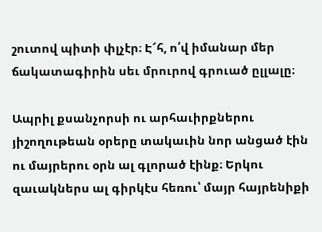շուտով պիտի փլչէր։ Է՜հ, ո՛վ իմանար մեր ճակատագիրին սեւ մրուրով գրուած ըլլալը։

Ապրիլ քսանչորսի ու արհաւիրքներու յիշողութեան օրերը տակաւին նոր անցած էին ու մայրերու օրն ալ գլորած էինք։ Երկու զաւակներս ալ գիրկէս հեռու՝ մայր հայրենիքի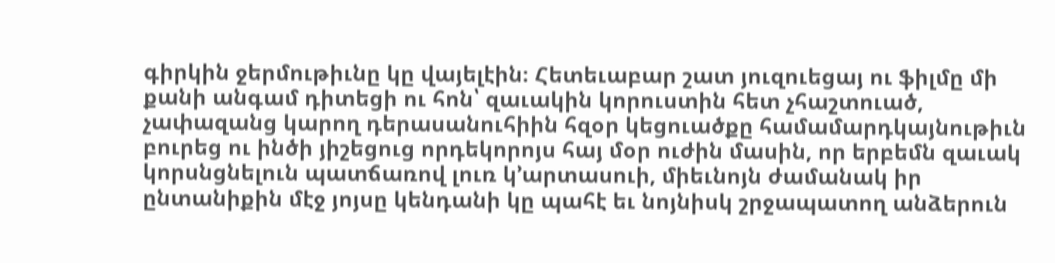գիրկին ջերմութիւնը կը վայելէին։ Հետեւաբար շատ յուզուեցայ ու ֆիլմը մի քանի անգամ դիտեցի ու հոն՝ զաւակին կորուստին հետ չհաշտուած, չափազանց կարող դերասանուհիին հզօր կեցուածքը համամարդկայնութիւն բուրեց ու ինծի յիշեցուց որդեկորոյս հայ մօր ուժին մասին, որ երբեմն զաւակ կորսնցնելուն պատճառով լուռ կ’արտասուի, միեւնոյն ժամանակ իր ընտանիքին մէջ յոյսը կենդանի կը պահէ եւ նոյնիսկ շրջապատող անձերուն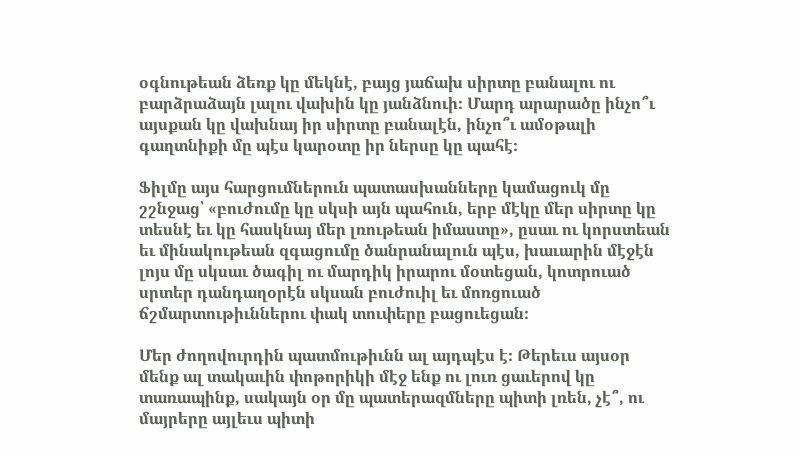օգնութեան ձեռք կը մեկնէ, բայց յաճախ սիրտը բանալու ու բարձրաձայն լալու վախին կը յանձնուի։ Մարդ արարածը ինչո՞ւ այսքան կը վախնայ իր սիրտը բանալէն, ինչո՞ւ ամօթալի գաղտնիքի մը պէս կարօտը իր ներսը կը պահէ։

Ֆիլմը այս հարցումներուն պատասխանները կամացուկ մը շշնջաց՝ «բուժումը կը սկսի այն պահուն, երբ մէկը մեր սիրտը կը տեսնէ եւ կը հասկնայ մեր լռութեան իմաստը», ըսաւ ու կորստեան եւ մինակութեան զգացումը ծանրանալուն պէս, խաւարին մէջէն լոյս մը սկսաւ ծագիլ ու մարդիկ իրարու մօտեցան, կոտրուած սրտեր դանդաղօրէն սկսան բուժուիլ եւ մոռցուած ճշմարտութիւններու փակ տուփերը բացուեցան։

Մեր ժողովուրդին պատմութիւնն ալ այդպէս է։ Թերեւս այսօր մենք ալ տակաւին փոթորիկի մէջ ենք ու լուռ ցաւերով կը տառապինք, սակայն օր մը պատերազմները պիտի լռեն, չէ՞, ու մայրերը այլեւս պիտի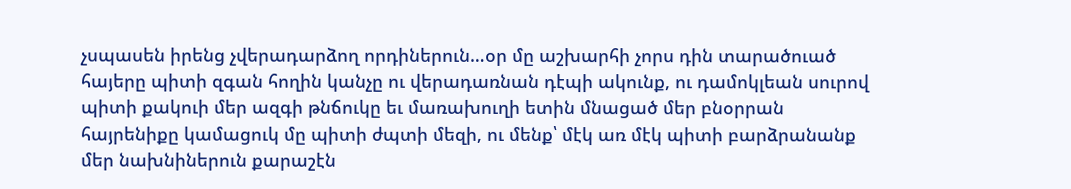չսպասեն իրենց չվերադարձող որդիներուն…օր մը աշխարհի չորս դին տարածուած հայերը պիտի զգան հողին կանչը ու վերադառնան դէպի ակունք, ու դամոկլեան սուրով պիտի քակուի մեր ազգի թնճուկը եւ մառախուղի ետին մնացած մեր բնօրրան հայրենիքը կամացուկ մը պիտի ժպտի մեզի, ու մենք՝ մէկ առ մէկ պիտի բարձրանանք մեր նախնիներուն քարաշէն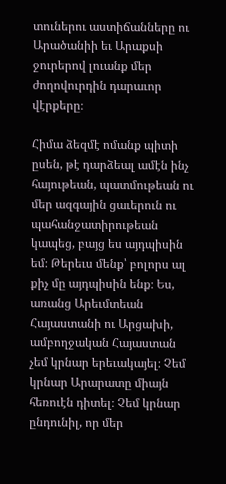տուներու աստիճանները ու Արածանիի եւ Արաքսի ջուրերով լուանք մեր ժողովուրդին դարաւոր վէրքերը։

Հիմա ձեզմէ ոմանք պիտի ըսեն, թէ դարձեալ ամէն ինչ հայութեան, պատմութեան ու մեր ազգային ցաւերուն ու պահանջատիրութեան կապեց, բայց ես այդպիսին եմ։ Թերեւս մենք՝ բոլորս ալ քիչ մը այդպիսին ենք։ Ես, առանց Արեւմտեան Հայաստանի ու Արցախի, ամբողջական Հայաստան չեմ կրնար երեւակայել։ Չեմ կրնար Արարատը միայն հեռուէն դիտել։ Չեմ կրնար ընդունիլ, որ մեր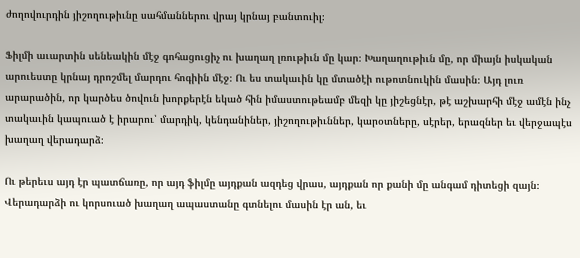ժողովուրդին յիշողութիւնը սահմաններու վրայ կրնայ բանտուիլ։

Ֆիլմի աւարտին սենեակին մէջ գոհացուցիչ ու խաղաղ լռութիւն մը կար։ Խաղաղութիւն մը, որ միայն իսկական արուեստը կրնայ դրոշմել մարդու հոգիին մէջ։ Ու ես տակաւին կը մտածէի ութոտնուկին մասին։ Այդ լուռ արարածին, որ կարծես ծովուն խորքերէն եկած հին իմաստութեամբ մեզի կը յիշեցնէր, թէ աշխարհի մէջ ամէն ինչ տակաւին կապուած է իրարու՝ մարդիկ, կենդանիներ, յիշողութիւններ, կարօտները, սէրեր, երազներ եւ վերջապէս խաղաղ վերադարձ։

Ու թերեւս այդ էր պատճառը, որ այդ ֆիլմը այդքան ազդեց վրաս, այդքան որ քանի մը անգամ դիտեցի զայն։ Վերադարձի ու կորսուած խաղաղ ապաստանը գտնելու մասին էր ան, եւ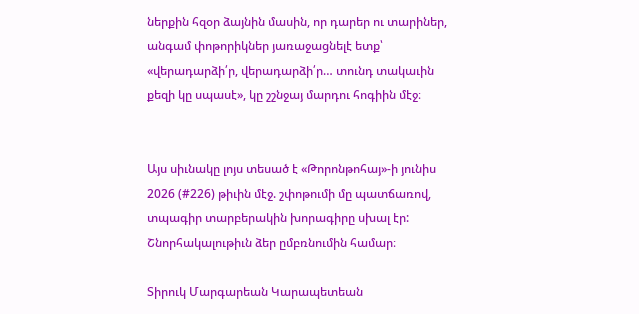ներքին հզօր ձայնին մասին, որ դարեր ու տարիներ, անգամ փոթորիկներ յառաջացնելէ ետք՝ «վերադարձի՛ր, վերադարձի՛ր… տունդ տակաւին քեզի կը սպասէ», կը շշնջայ մարդու հոգիին մէջ։


Այս սիւնակը լոյս տեսած է «Թորոնթոհայ»-ի յունիս 2026 (#226) թիւին մէջ. շփոթումի մը պատճառով, տպագիր տարբերակին խորագիրը սխալ էր: Շնորհակալութիւն ձեր ըմբռնումին համար։

Տիրուկ Մարգարեան Կարապետեան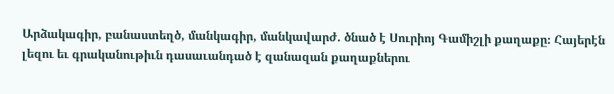Արձակագիր, բանաստեղծ, մանկագիր, մանկավարժ. ծնած է Սուրիոյ Գամիշլի քաղաքը։ Հայերէն լեզու եւ գրականութիւն դասաւանդած է զանազան քաղաքներու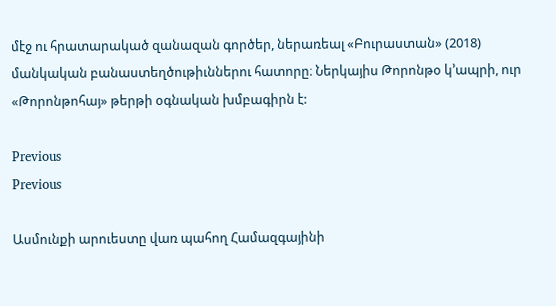մէջ ու հրատարակած զանազան գործեր, ներառեալ «Բուրաստան» (2018) մանկական բանաստեղծութիւններու հատորը։ Ներկայիս Թորոնթօ կ՚ապրի, ուր «Թորոնթոհայ» թերթի օգնական խմբագիրն է:

Previous
Previous

Ասմունքի արուեստը վառ պահող Համազգայինի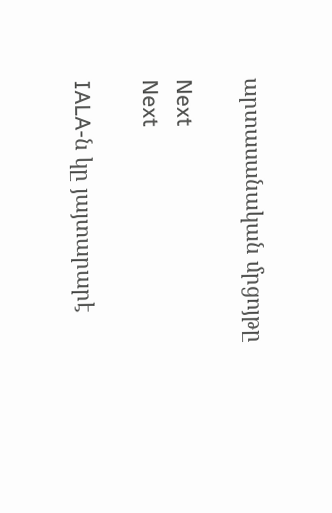արտասանական մրցոյթը

Next
Next

IALA-ն կը յայտարարէ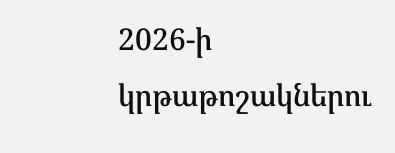2026-ի կրթաթոշակներու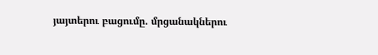յայտերու բացումը. մրցանակներու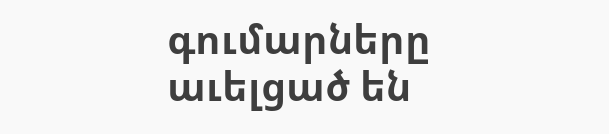գումարները աւելցած են